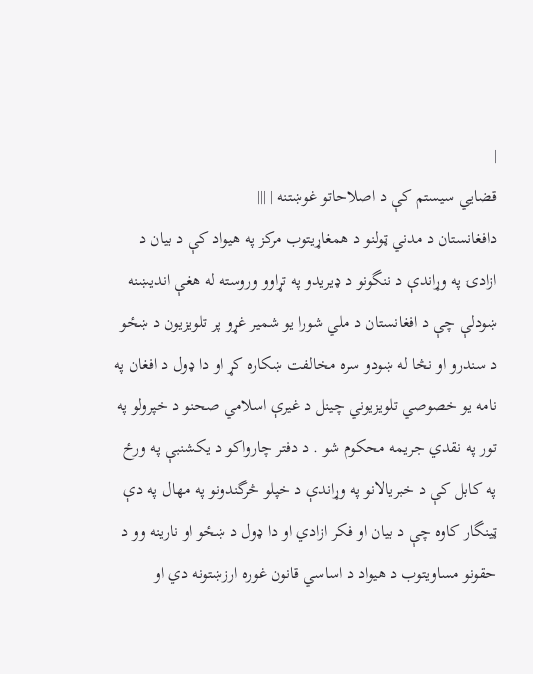|
قضايي سيستم کې د اصلاحاتو غوښتنه | |||
دافغانستان د مدني ټولنو د همغاړيتوب مرکز په هيواد کې د بيان د ازادۍ په وړاندې د ننگونو د ډيريدو په تړاوو وروسته له هغې انديښنه ښودلې چې د افغانستان د ملي شورا يو شمير غړو پر تلويزيون د ښځو د سندرو او نڅا له ښودو سره مخالفت ښکاره کړ او دا ډول د افغان په نامه يو خصوصي تلويزيوني چينل د غيرې اسلامي صحنو د خپرولو په تور په نقدي جريمه محکوم شو . د دفتر چارواکو د يکشنبې په ورځ په کابل کې د خبريالانو په وړاندې د خپلو څرگندونو په مهال په دې ټينگار کاوه چې د بيان او فکر ازادي او دا ډول د ښځو او نارينه وو د حقونو مساويتوب د هيواد د اساسي قانون غوره ارزښتونه دي او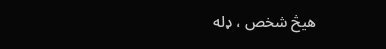هيڅ شخص ، ډله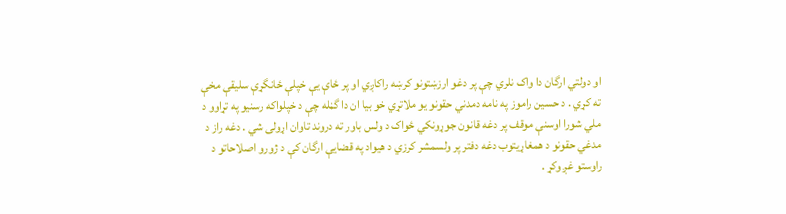او دولتي ارگان دا واک نلري چې پر دغو ارزښتونو کرښه راکاږي او پر ځاې يې خپلې ځانگړې سليقې مخې ته کړي . د حسين راموز په نامه دمدني حقونو يو ملاتړي خو بيا ان دا گڼله چې د خپلواکه رسنيو په تړاوو د ملي شورا اوسنې موقف پر دغه قانون جوړونکي ځواک د ولس باور ته دروند تاوان اړولى شي . دغه راز د مدغي حقونو د همغاړيتوب دغه دفتر پر ولسمشر کرزي د هيواد په قضايې ارگان کې د ژورو اصلاحاتو د راوستو غږ وکړ .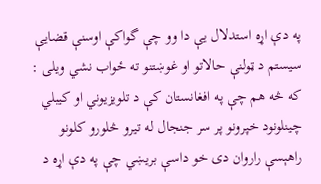په دې اړه استدلال يې دا وو چې گواکې اوسنې قضايې سيستم د ټولنې حالاتو او غوښتنو ته ځواب نشي ويلى : که څه هم چې په افغانستان کې د تلويزيوني او کيبلي چينلونود خپرونو پر سر جنجال له تيرو څلورو کلونو راهېسې راروان دى خو داسې بريښي چې په دې اړه د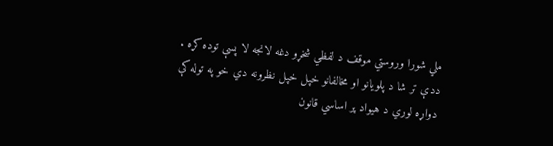ملي شورا وروستي موقف د لفظي شخړو دغه لانجه لا پسې توده کړه . ددې تر شا د پلويانو او مخالفانو خپل خپل نظرونه دي خو په توله کې دواړه لوري د هيواد پر اساسي قانون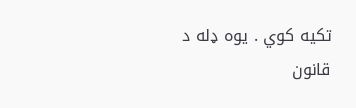تکيه کوي . يوه ډله د قانون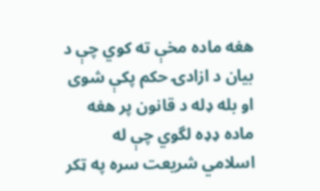هغه ماده مخې ته کوي چې د بيان د ازادۍ حکم پکې شوى او بله ډله د قانون پر هغه ماده ډډه لگوي چې له اسلامي شريعت سره په ټکر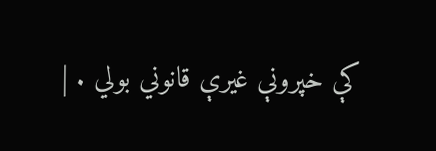کې خپرونې غيرې قانوني بولي . |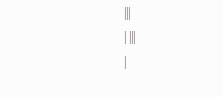|||
| |||
|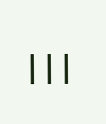|||